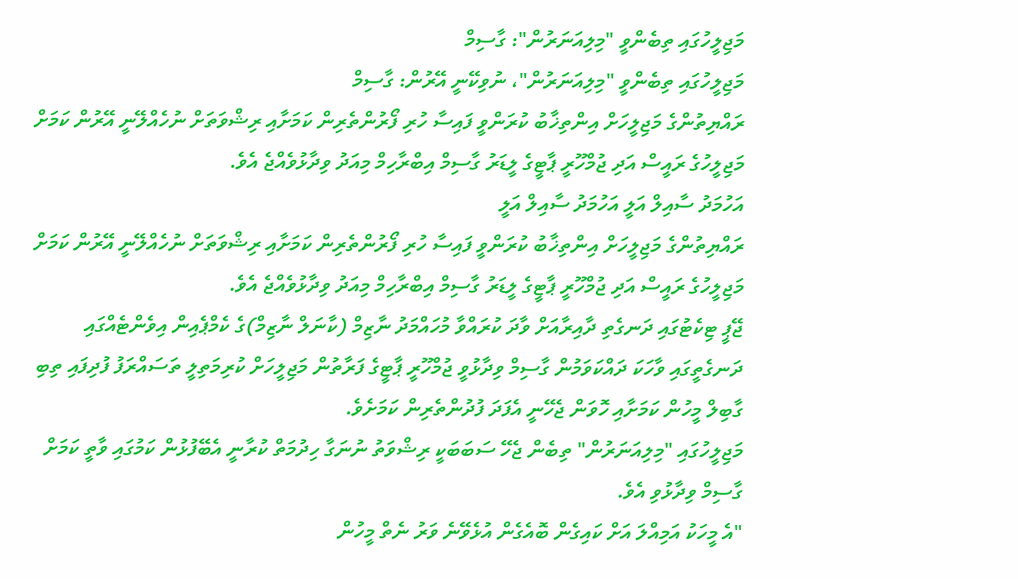މަޖިލީހުގައި ތިބެންވީ "މިލިއަނަރުން": ގާސިމް
މަޖިލީހުގައި ތިބެންވީ "މިލިއަނަރުން"، ނުވިކޭނީ އޭރުން: ގާސިމް
ރައްޔިތުންގެ މަޖިލީހަށް އިންތިޚާބު ކުރަންވީ ފައިސާ ހުރި ފޯރުންތެރިން ކަމަށާއި ރިޝްވަތަށް ނުހެއްލޭނީ އޭރުން ކަމަށް މަޖިލީހުގެ ރައީސް އަދި ޖުމްހޫރީ ޕާޓީގެ ލީޑަރު ގާސިމް އިބްރާހިމް މިއަދު ވިދާޅުވެއްޖެ އެވެ.
އަހުމަދު ސާއިލް އަލީ އަހުމަދު ސާއިލް އަލީ
ރައްޔިތުންގެ މަޖިލީހަށް އިންތިޚާބު ކުރަންވީ ފައިސާ ހުރި ފޯރުންތެރިން ކަމަށާއި ރިޝްވަތަށް ނުހެއްލޭނީ އޭރުން ކަމަށް މަޖިލީހުގެ ރައީސް އަދި ޖުމްހޫރީ ޕާޓީގެ ލީޑަރު ގާސިމް އިބްރާހިމް މިއަދު ވިދާޅުވެއްޖެ އެވެ.
ޖޭޕީ ޓިކެޓުގައި ދަނގެތި ދާއިރާއަށް ވާދަ ކުރައްވާ މުހައްމަދު ނާޒިމް (ކާނަލް ނާޒިމް)ގެ ކެމްޕެއިން އިވެންޓެއްގައި ދަނގެތީގައި ވާހަކަ ދައްކަވަމުން ގާސިމް ވިދާޅުވީ ޖުމްހޫރީ ޕާޓީގެ ފަރާތުން މަޖިލީހަށް ކުރިމަތިލީ ތަސައްރަފު ފުދިފައި ތިބި ގާބިލް މީހުން ކަމަށާއި ހޮވަން ޖެހޭނީ އެފަދަ ފުދުންތެރިން ކަމަށެވެ.
މަޖިލީހުގައި "މިލިއަނަރުން" ތިބެން ޖެހޭ ސަބަބަކީ ރިޝްވަތު ނުނަގާ ހިދުމަތް ކުރާނީ އެބޭފުޅުން ކަމުގައި ވާތީ ކަމަށް ގާސިމް ވިދާޅުވި އެވެ.
"އެ މީހަކު އަމިއްލަ އަށް ކައިގެން ބޮއެގެން އުޅެވޭނެ ވަރު ނެތް މީހުން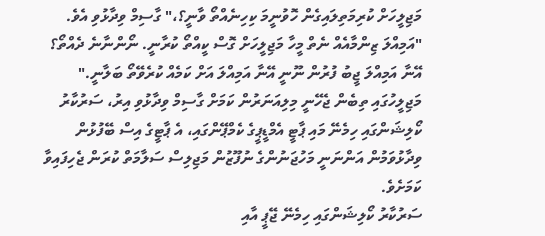މަޖިލީހަށް ކުރިމަތިލައިގެން ހޮވުނީމަ ކިހިނެއްތޯ ވާނީ؟،" ގާސިމް ވިދާޅުވި އެވެ.
"އަމިއްލަ ޒިންމާއެއް ނެތް މީހާ މަޖިލީހަށް ގޮސް ކީއްތޯ ކުރާނީ. ނޯންނާނެ ދެއްތޯ؟ އޭނާ އަމިއްލަ ޖީބު ފުރުން ނޫނީ އޭނާ އަމިއްލަ އަށް ކަމެއް ކުރެވޭތޯ ބަލާނީ."
މަޖިލީހުގައި ތިބެން ޖެހޭނީ މިލިއަނަރުން ކަމަށް ގާސިމް ވިދާޅުވި އިރު، ސަރުކާރު ކޯލިޝަންގައި ހިމެނޭ މައި ޕާޓީ އެމްޑީޕީގެ ކެމްޕޭންގައި، އެ ޕާޓީގެ އިސް ބޭފުޅުން ވިދާޅުވަމުން އަންނަނީ މަހުޖަނުންގެ ނުފޫޒުން މަޖިލިސް ސަލާމަތް ކުރަން ޖެހިފައިވާ ކަމަށެވެ.
ސަރުކާރު ކޯލިޝަންގައި ހިމެނޭ ޖޭޕީ އާއި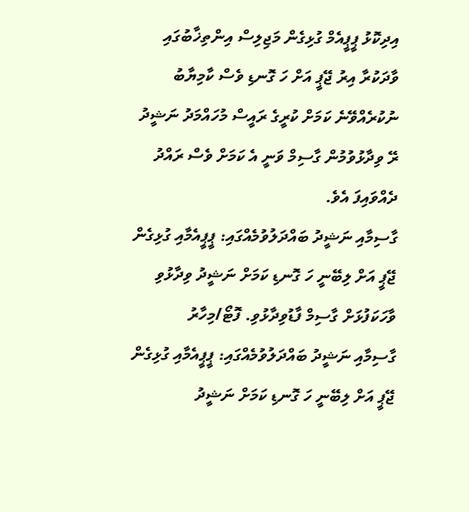އިދިކޮޅު ޕީޕީއެމް ގުޅިގެން މަޖިލިސް އިންތިޚާބުގައި ވާދަކުރާ އިރު ޖޭޕީ އަށް ހަ ގޮނޑި ވެސް ކާމިޔާބު ނުކުރެއްވޭނެ ކަމަށް ކުރީގެ ރައީސް މުހައްމަދު ނަޝީދު ރޭ ވިދާޅުވުމުން ގާސިމް ވަނީ އެ ކަމަށް ވެސް ރައްދު ދެއްވައިފަ އެވެ.
ގާސިމާއި ނަޝީދު ބައްދަލުވުމެއްގައި: ޕީޕީއެމާއި ގުޅިގެން ޖޭޕީ އަށް ލިބޭނީ ހަ ގޮނޑި ކަމަށް ނަޝީދު ވިދާޅުވި ވާހަކަފުޅަށް ގާސިމް ފާޑުވިދާޅުވި. ފޮޓޯ/މިހާރު
ގާސިމާއި ނަޝީދު ބައްދަލުވުމެއްގައި: ޕީޕީއެމާއި ގުޅިގެން ޖޭޕީ އަށް ލިބޭނީ ހަ ގޮނޑި ކަމަށް ނަޝީދު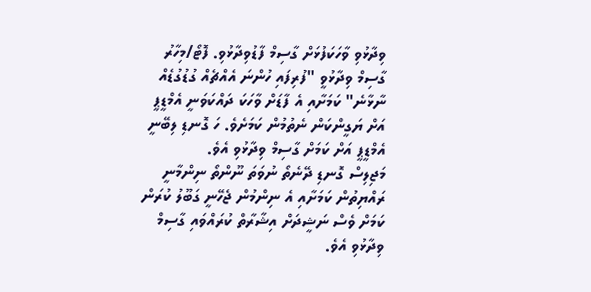ވިދާޅުވި ވާހަކަފުޅަށް ގާސިމް ފާޑުވިދާޅުވި. ފޮޓޯ/މިހާރު
ގާސިމް ވިދާޅުވީ "ފުރިފައި ހުންނަ އެއްޗެއް ގުޑުގުޑެއް ނާޅާނެ" ކަމަށާއި އެ ފާޑަށް ވާހަކަ ދައްކަވަނީ އެމްޑީޕީ އަށް ޔަގީންކަން ނެތުމުން ކަމަށެވެ. ހަ ގޮނޑި ލިބޭނީ އެމްޑީޕީ އަށް ކަމަށް ގާސިމް ވިދާޅުވި އެވެ.
މަޖިލިސް ގޮނޑި ދޭނެތޯ ނުވަތަ ނޫންތޯ ނިންމާނީ ރައްޔިތުން ކަމަށާއި އެ ނިންމުން ޖެހޭނީ ގަބޫލު ކުރަން ކަމަށް ވެސް ނަޝީދަށް އިޝާރާތް ކުރައްވައި ގާސިމް ވިދާޅުވި އެވެ.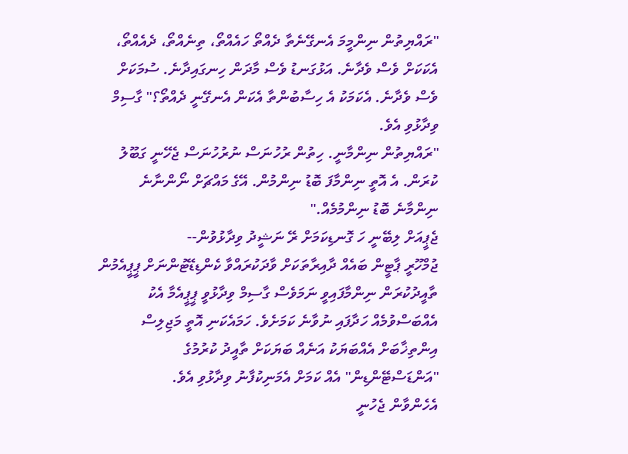"ރައްޔިތުން ނިންމީމަ އެނގޭނެތާ ދެއްތޯ ހައެއްތޯ، ތިނެއްތޯ، ދެއެއްތޯ، އެކަކަށް ވެސް ވެދާނެ. އަޅުގަނޑު ވެސް މާދަން ހިނގައިދާނެ. ސުމަކަށް ވެސް ވެދާނެ. އެކަމަކު އެ ހިސާބުންތާ އެކަން އެނގޭނީ ދެއްތޯ؟" ގާސިމް ވިދާޅުވި އެވެ.
"ރައްޔިތުން ނިންމާނީ. ހިތުން ރުހުނަސް ނުރުހުނަސް ޖެހޭނީ ގަބޫލު ކުރަން. އެ އޮތީ ނިންމާފަ ބޮޑު ނިންމުން. އޭގެ މައްޗަށް ނޯންނާނެ ނިންމާނެ ބޮޑު ނިންމުމެއް."
ޖެޕީއަށް ލިބޭނީ ހަ ގޮނޑިކަމަށް ރޭ ނަޝީދު ވިދާޅުވުން--
ޖުމްހޫރީ ޕާޓީން ބައެއް ދާއިރާތަކަށް ވާދަކުރައްވާ ކެންޑިޑޭޓުންނަށް ޕީޕީއެމުން ތާއީދުކުރަން ނިންމާފައިވީ ނަމަވެސް ގާސިމް ވިދާޅުވީ ޕީޕީއެމާ އެކު އެއްބަސްވުމެއް ހަދާފައި ނުވާނެ ކަމަށެވެ. ހަމައެކަނި އޮތީ މަޖިލިސް އިންތިޚާބަށް އެއްބަޔަކު އަނެއް ބަޔަކަށް ތާއީދު ކުރުމުގެ "އަންޑަސްޓޭންޑިން" އެއް ކަމަށް އެމަނިކުފާނު ވިދާޅުވި އެވެ.
އެހެންވާން ޖެހުނީ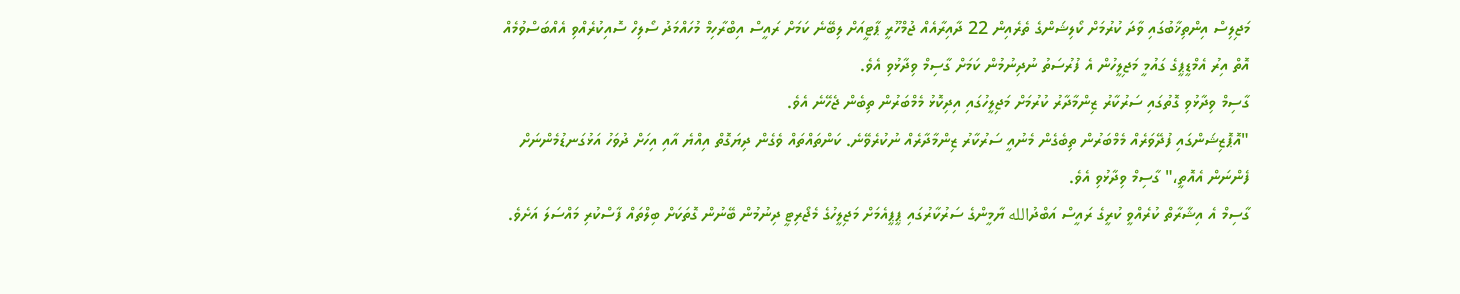މަޖިލިސް އިންތިޚާބުގައި ވާދަ ކުރުމަށް ކޯލިޝަންގެ ތެރެއިން 22 ދާއިރާއެއް ޖުމްހޫރީ ޕާޓީއަށް ލިބޭނެ ކަމަށް ރައީސް އިބްރާހިމް މުހައްމަދު ސޯލިހް ސޮއިކުރެއްވި އެއްބަސްވުމެއް އޮތް އިރު އެމްޑީޕީގެ ގައުމީ މަޖިލީހުން އެ ފުރުސަތު ނުދިނުމުން ކަމަށް ގާސިމް ވިދާޅުވި އެވެ.
ގާސިމް ވިދާޅުވި ގޮތުގައި ސަރުކާރު ޒިންމާދާރު ކުރުމަށް މަޖިލީހުގައި އިދިކޮޅު މެމްބަރުން ތިބެން ޖެހޭނެ އެވެ.
"އޮޕޮޒިޝަންގައި ފުދޭވަރެއް މެމްބަރުން ތިބެގެން މެނުއީ ސަރުކާރު ޒިންމާދާރެއް ނުކުރެވޭނެ. ކަންތައްތައް ވެގެން ދިޔަގޮތް އިއްޔެ އާއި އިހަށް ދުވަހު އަޅުގަނޑުމެންނަށް ފެންނަން އެއޮތީ،" ގާސިމް ވިދާޅުވި އެވެ.
ގާސިމް އެ އިޝާރާތް ކުރެއްވީ ކުރީގެ ރައީސް އަބްދުالله ޔާމީންގެ ސަރުކާރުގައި ޕީޕީއެމަށް މަޖިލީހުގެ މެޖޯރިޓީ ދިނުމުން ބޭނުން ގޮތަކަށް ބިލްތައް ފާސްކުރި މައްސަލަ އަށެވެ.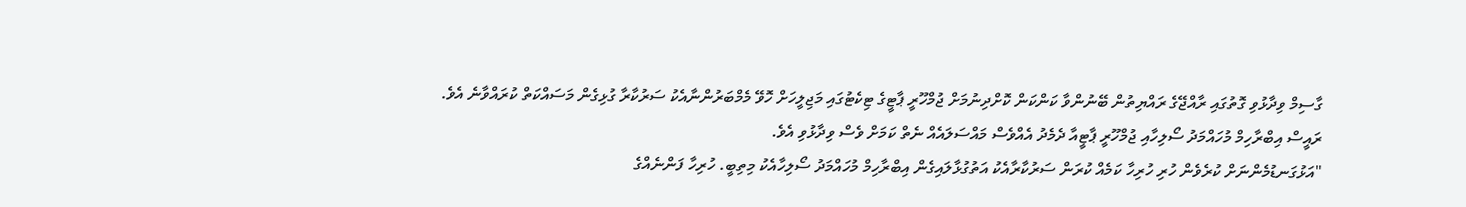ގާސިމް ވިދާޅުވި ގޮތުގައި ރާއްޖޭގެ ރައްޔިތުން ބޭނުންވާ ކަންކަން ކޮށްދިނުމަށް ޖުމްހޫރީ ޕާޓީގެ ޓިކެޓުގައި މަޖިލީހަށް ހޮވޭ މެމްބަރުންނާއެކު ސަރުކާރާ ގުޅިގެން މަސައްކަތް ކުރައްވާނެ އެވެ. ރައީސް އިބްރާހިމް މުހައްމަދު ސޯލިހާއި ޖުމްހޫރީ ޕާޓީއާ ދެމެދު އެއްވެސް މައްސަލައެއް ނެތް ކަމަށް ވެސް ވިދާޅުވި އެވެ.
"އަޅުގަނޑުމެންނަށް ކުރެވެން ހުރި ހުރިހާ ކަމެއް ކުރަން ސަރުކާރާއެކު އަތުގުޅާލައިގެން އިބްރާހިމް މުހައްމަދު ސޯލިހާއެކު މިތިބީ. ހުރިހާ ފަންނެއްގެ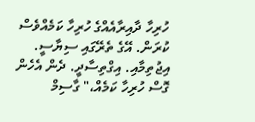ހުރިހާ ދާއިރާއެއްގެ ހުރިހާ ކަމެއްވެސް ކުރަން. އޭގެ ތެރޭގައި ސިޔާސީ. އިޖުތިމާއި. އިގްތިސާދީ. ދެން އެހެން ގޮސް ހުރިހާ ކަމެއް،" ގާސިމް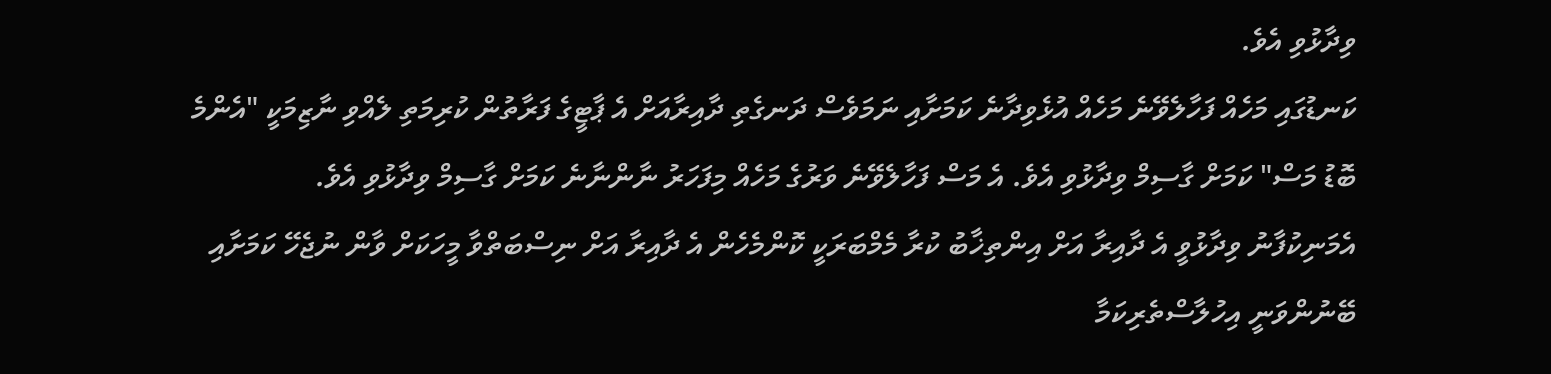ވިދާޅުވި އެވެ.
ކަނޑުގައި މަހެއް ފަހާލެވޭނެ މަހެއް އުޅެވިދާނެ ކަމަށާއި ނަމަވެސް ދަނގެތި ދާއިރާއަށް އެ ޕާޓީގެ ފަރާތުން ކުރިމަތި ލެއްވި ނާޒިމަކީ "އެންމެ ބޮޑު މަސް" ކަމަށް ގާސިމް ވިދާޅުވި އެވެ. އެ މަސް ފަހާލެވޭނެ ވަރުގެ މަހެއް މިފަހަރު ނާންނާނެ ކަމަށް ގާސިމް ވިދާޅުވި އެވެ.
އެމަނިކުފާނު ވިދާޅުވީ އެ ދާއިރާ އަށް އިންތިޚާބު ކުރާ މެމްބަރަކީ ކޮންމެހެން އެ ދާއިރާ އަށް ނިސްބަތްވާ މީހަކަށް ވާން ނުޖެހޭ ކަމަށާއި ބޭނުންވަނީ އިހުލާސްތެރިކަމާ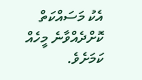އެކު މަސައްކަތް ކޮށްދެއްވާނެ މީހެއް ކަމަށެވެ.